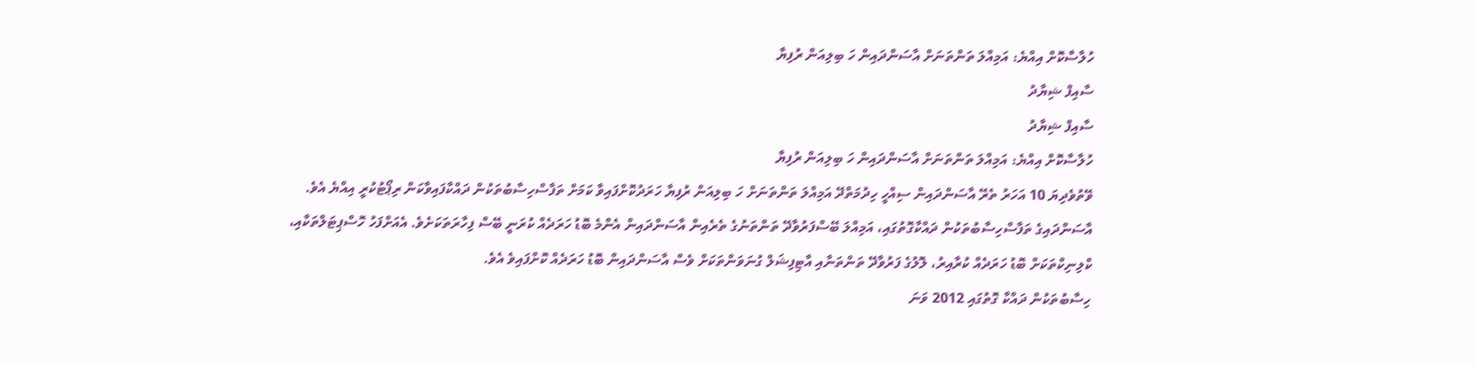ހުލާސާކޮށް އިއްޔެ: އަމިއްލަ ތަންތަނަށް އާސަންދައިން ހަ ބިލިއަން ރުފިޔާ
ސާއިފް ޝިޔާދު
ސާއިފް ޝިޔާދު
ހުލާސާކޮށް އިއްޔެ: އަމިއްލަ ތަންތަނަށް އާސަންދައިން ހަ ބިލިއަން ރުފިޔާ
ވޭތުވެދިޔަ 10 އަހަރު ތެރޭ އާސަންދައިން ސިއްހީ ހިދުމަތްދޭ އަމިއްލަ ތަންތަނަށް ހަ ބިލިއަން ރުފިޔާ ހަރަދުކޮށްފައިވާ ކަމަށް ތަފާސްހިސާބުތަކުން ދައްކާފައިވާކަން ރިޕޯޓުކުރީ އިއްޔެ އެވެ.
އާސަންދައިގެ ތަފާސްހިސާބުތަކުން ދައްކާގޮތުގައި، އަމިއްލަ ބޭސްފަރުވާދޭ ތަންތަނުގެ ތެރެއިން އާސަންދައިން އެންމެ ބޮޑު ހަރަދެއް ކުރަނީ ބޭސް ފިހާރަތަކަށެވެ. އެއަށްފަހު ހޮސްޕިޓަލްތަކާއި، ކްލިނިކްތަކަށް ބޮޑު ހަރަދެއް ކުރާއިރު، ލޮލުގެ ފަރުވާދޭ ތަންތަނާއި އާޓިފިޝަލް ގުނަވަންތަކަށް ވެސް އާސަންދައިން ބޮޑު ހަރަދެއް ކޮށްފައިވެ އެވެ.
ހިސާބުތަކުން ދައްކާ ގޮތުގައި 2012 ވަނަ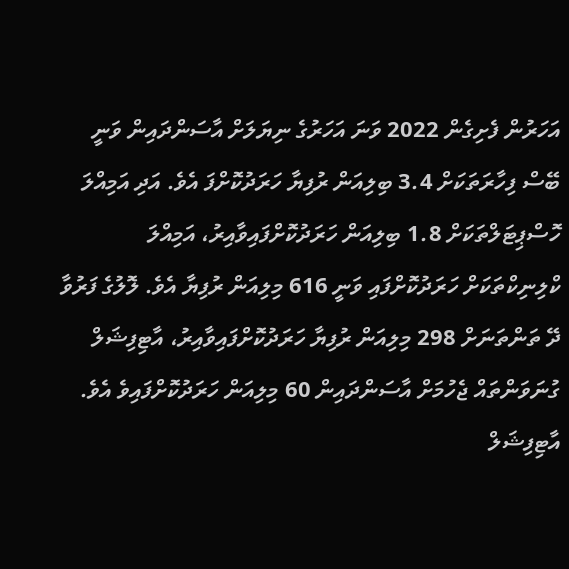އަހަރުން ފެށިގެން 2022 ވަނަ އަހަރުގެ ނިޔަލަށް އާސަންދައިން ވަނީ ބޭސް ފިހާރަތަކަށް 3.4 ބިލިއަން ރުފިޔާ ހަރަދުކޮށްފަ އެވެ. އަދި އަމިއްލަ ހޮސްޕިޓަލްތަކަށް 1.8 ބިލިއަން ހަރަދުކޮށްފައިވާއިރު، އަމިއްލަ ކްލިނިކްތަކަށް ހަރަދުކޮށްފައި ވަނީ 616 މިލިއަން ރުފިޔާ އެވެ. ލޮލުގެ ފަރުވާ ދޭ ތަންތަނަށް 298 މިލިއަން ރުފިޔާ ހަރަދުކޮށްފައިވާއިރު، އާޓިފިޝަލް ގުނަވަންތައް ޖެހުމަށް އާސަންދައިން 60 މިލިއަން ހަރަދުކޮށްފައިވެ އެވެ.
އާޓިފިޝަލް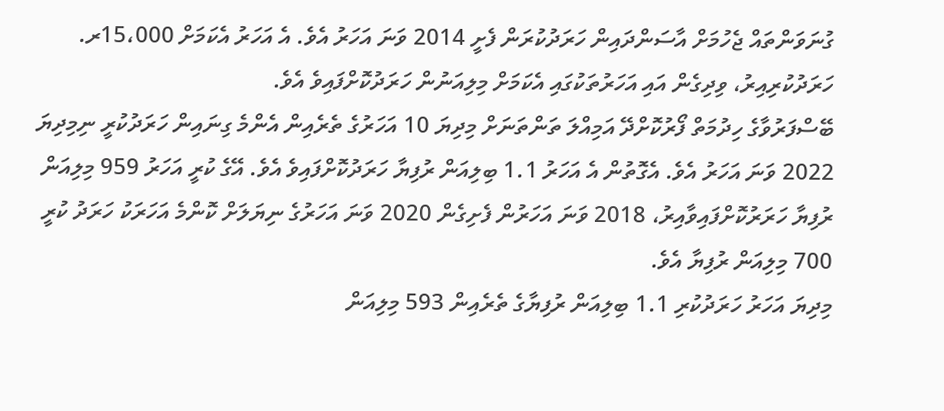ގުނަވަންތައް ޖެހުމަށް އާސަންދައިން ހަރަދުކުރަން ފެށީ 2014 ވަނަ އަހަރު އެވެ. އެ އަހަރު އެކަމަށް 15،000ރ. ހަރަދުކުރިއިރު، ވިދިގެން އައި އަހަރުތަކުގައި އެކަމަށް މިލިއަނުން ހަރަދުކޮށްފައިވެ އެވެ.
ބޭސްފަރުވާގެ ހިދުމަތް ފޯރުކޮށްދޭ އަމިއްލަ ތަންތަނަށް މިދިޔަ 10 އަހަރުގެ ތެރެއިން އެންމެ ގިނައިން ހަރަދުކުރީ ނިމިދިޔަ 2022 ވަނަ އަހަރު އެވެ. އެގޮތުން އެ އަހަރު 1.1 ބިލިއަން ރުފިޔާ ހަރަދުކޮށްފައިވެ އެވެ. އޭގެ ކުރީ އަހަރު 959 މިލިއަން ރުފިޔާ ހަރަރުކޮށްފައިވާއިރު، 2018 ވަނަ އަހަރުން ފެށިގެން 2020 ވަނަ އަހަރުގެ ނިޔަލަށް ކޮންމެ އަހަރަކު ހަރަދު ކުރީ 700 މިލިއަން ރުފިޔާ އެވެ.
މިދިޔަ އަހަރު ހަރަދުކުރި 1.1 ބިލިއަން ރުފިޔާގެ ތެރެއިން 593 މިލިއަން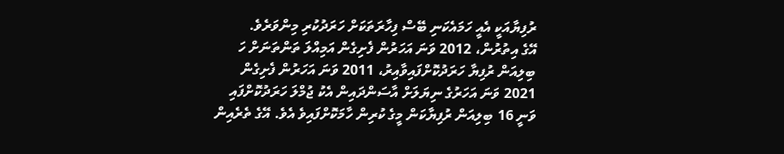ރުފިޔާއަކީ އެއީ ހަމައެކަނި ބޭސް ފިހާރަތަކަށް ހަރަދުކުރި މިންވަރެވެ.
އޭގެ އިތުރުން، 2012 ވަނަ އަހަރުން ފެށިގެން އަމިއްލަ ތަންތަނަށް ހަ ބިލިއަން ރުފިޔާ ހަރަދުކޮށްފައިވާއިރު، 2011 ވަނަ އަހަރުން ފެށިގެން 2021 ވަނަ އަހަރުގެ ނިޔަލަށް އާސަންދައިން އެކު ޖުމްލަ ހަރަދުކޮށްފައި ވަނީ 16 ބިލިއަން ރުފިޔާކަން މީގެ ކުރިން ހާމަކޮށްފައިވެ އެވެ. އޭގެ ތެރެއިން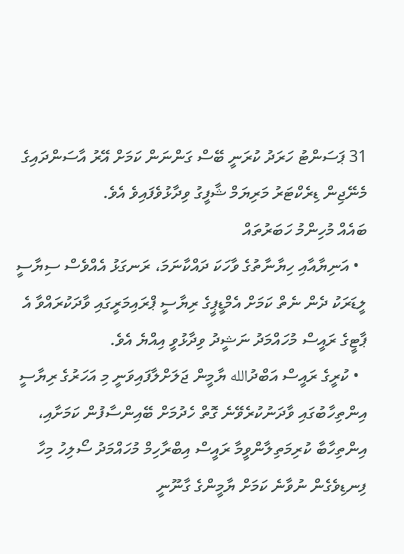31 ޕަސަންޓު ހަރަދު ކުރަނީ ބޭސް ގަންނަން ކަމަށް އޭރު އާސަންދައިގެ މެނޭޖިން ޑިރެކްޓަރު މަރިޔަމް ޝާފީގު ވިދާޅުވެފައިވެ އެވެ.
ބައެއް މުހިންމު ހަބަރުތައް
  • އަނިޔާއާއި ހިޔާނާތުގެ ވާހަކަ ދައްކާނަމަ، ރަނގަޅު އެއްވެސް ސިޔާސީ ލީޑަރަކު ދެން ނެތް ކަމަށް އެމްޑީޕީގެ ރިޔާސީ ޕްރައިމަރީގައި ވާދަކުރައްވާ އެ ޕާޓީގެ ރައީސް މުހައްމަދު ނަޝީދު ވިދާޅުވީ އިއްޔެ އެވެ.
  • ކުރީގެ ރައީސް އަބްދުالله ޔާމީން ޖަލަށްލާފައިވަނީ މި އަހަރުގެ ރިޔާސީ އިންތިހާބުގައި ވާދަނުކުރެވޭނެ ގޮތް ހެދުމަށް ބޭއިންސާފުން ކަމަށާއި، އިންތިހާބާ ކުރިމަތިލާންވީމާ ރައީސް އިބްރާހިމް މުހައްމަދު ސޯލިހު މިހާ ފިނޑިވެގެން ނުވާނެ ކަމަށް ޔާމީންގެ ގާނޫނީ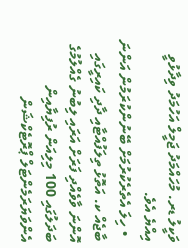ވަކީލު ޑރ. މުހައްމަދު ޖަމީލް އަހުމަދު ވިދާޅުވީ އިއްޔެ އެވެ.
  • ހިލަ އެތެރެކުރުމަށް ބޭނުންކުރަމުން އަންނަ ބާޖެއް ކ. އަތޮޅު ތިލަފުއްޓާއި ދާދި ކައިރީގައި އޮންނަ ވާވެއްދި ފަރަށް އަރައި ލިބުނު ގެއްލުމުގެ ބަދަލުގައި 100 މިލިއަން ރުފިޔާއިން އެންވަޔަރަމެންޓަލް ޕްރޮޓެކްޝަން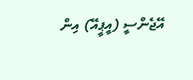އޭޖެންސީ (އީޕީއޭ) އިން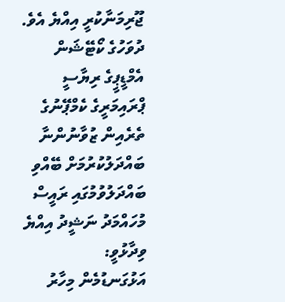ޖޫރިމަނާކުރީ އިއްޔެ އެވެ.
ދުވަހުގެ ކޯޓޭޝަން
އެމްޑީޕީގެ ރިޔާސީ ޕްރައިމަރީގެ ކެމްޕޭނުގެ ތެރެއިން ޒުވާނުންނާ ބައްދަލުކުރުމަށް ބޭއްވި ބައްދަލުވުމުގައި ރައީސް މުހައްމަދު ނަޝީދު އިއްޔެ ވިދާޅުވީ:
އަޅުގަނޑުމެން މިހާރު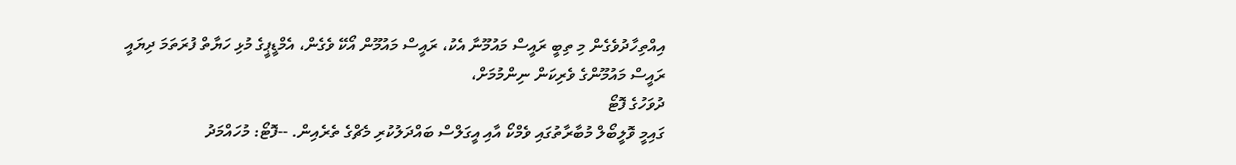އިއްތިހާދުވެގެން މި ތިބީ ރައީސް މައުމޫނާ އެކު، ރައީސް މައުމޫން އޯކޭ ވެގެން، އެމްޑީޕީގެ މުޅި ހަޔާތް ފުރަތަމަ ދިޔައީ ރައީސް މައުމޫންގެ ވެރިކަން ނިންމުމަށް،
ދުވަހުގެ ފޮޓޯ
ގައިމީ ވޮލީބޯލް މުބާރާތުގައި ވެމްކޯ އާއި އީގަލްސް ބައްދަލުކުރި މެޗްގެ ތެރެއިން. --ފޮޓޯ: މުހައްމަދު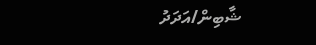ޝާބިން/އަދަދު